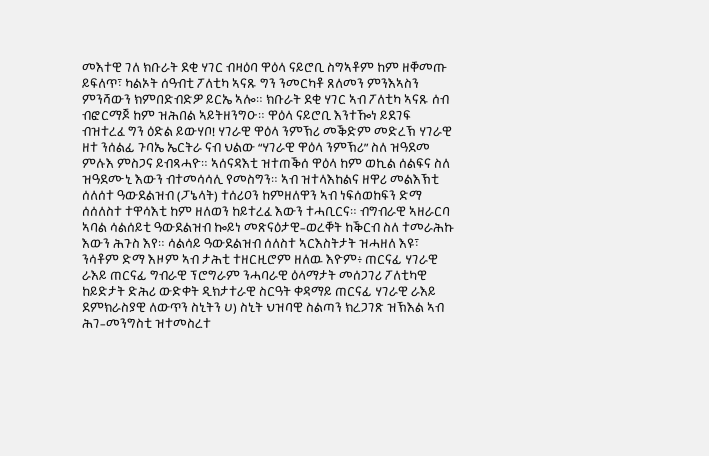መእተዊ ገለ ክቡራት ደቂ ሃገር ብዛዕባ ዋዕላ ናይሮቢ ስግኣቶም ከም ዘቐመጡ ይፍለጥ፣ ካልኦት ሰዓብቲ ፖለቲካ ኣናጹ ግን ንመርካቶ ጸለመን ምንእኣስን ምንሻውን ክምበድብድዎ ይርኤ ኣሎ። ክቡራት ደቂ ሃገር ኣብ ፖለቲካ ኣናጹ ሰብ ብፎርማጆ ከም ዝሕበል ኣይትዘንግዑ። ዋዕላ ናይሮቢ እንተዀነ ይደገፍ ብዝተረፈ ግን ዕድል ይውሃቦ! ሃገራዊ ዋዕላ ንምኽሪ መቕድም መድረኽ ሃገራዊ ዘተ ንሰልፊ ጉባኤ ኤርትራ ናብ ህልው “ሃገራዊ ዋዕላ ንምኽሪ” ስለ ዝዓደመ ምሉእ ምስጋና ይብጻሓዮ። ኣሰናዳእቲ ዝተጠቕሰ ዋዕላ ከም ወኪል ሰልፍና ስለ ዝዓደሙኒ እውን ብተመሳሳሊ የመስግን። ኣብ ዝተላእከልና ዘዋሪ መልእኽቲ ሰለሰተ ዓውደልዝብ (ፓኔላት) ተሰሪዐን ከምዘለዋን ኣብ ነፍሰወከፍን ድማ ሰሰለስተ ተዋሳእቲ ከም ዘለወን ከይተረፈ እውን ተሓቢርና። ብግብራዊ ኣዘራርባ ኣባል ሳልሰይቲ ዓውደልዝብ ኰይነ መጽናዕታዊ–ወረቐት ከቕርብ ስለ ተመራሕኩ እውን ሕጉስ እየ። ሳልሳይ ዓውደልዝብ ሰለስተ ኣርእስትታት ዝሓዘለ እዩ፣ ንሳቶም ድማ እዞም ኣብ ታሕቲ ተዘርዚሮም ዘለዉ እዮም፥ ጠርናፊ ሃገራዊ ራእይ ጠርናፊ ግብራዊ ፕሮግራም ንሓባራዊ ዕላማታት መሰጋገሪ ፖለቲካዊ ከይድታት ድሕሪ ውድቀት ዲክታተራዊ ስርዓት ቀዳማይ ጠርናፊ ሃገራዊ ራእይ ደምክራስያዊ ለውጥን ስኒትን ሀ) ስኒት ህዝባዊ ስልጣን ክረጋገጽ ዝኽእል ኣብ ሕገ–መንግስቲ ዝተመስረተ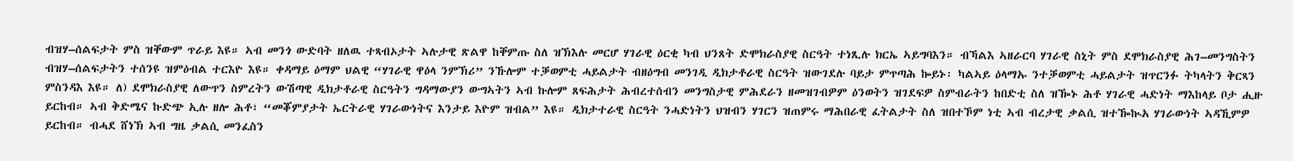ብዝሃ–ሰልፍታት ምስ ዝቐውም ጥራይ እዩ። ኣብ መንጎ ውድባት ዘለዉ ተጻብኦታት ኣሉታዊ ጽልዋ ከቐምጡ ስለ ዝኽእሉ መርሆ ሃገራዊ ዕርቂ ካብ ህንጸት ድሞክራስያዊ ስርዓት ተነጺሉ ክርኤ ኣይግባእን። ብኻልእ ኣዘራርባ ሃገራዊ ስኒት ምስ ደሞክራስያዊ ሕገ–መንግስትን ብዝሃ–ሰልፍታትን ተሰንዩ ዝምዕብል ተርእዮ እዩ። ቀዳማይ ዕማም ህልዊ “ሃገራዊ ዋዕላ ንምኽሪ” ንኹሎም ተቓወምቲ ሓይልታት ብዘዕግብ መንገዲ ዲክታቶራዊ ስርዓት ዝውገደሉ ባይታ ምጥጣሕ ኰይኑ፡ ካልኣይ ዕላማኡ ንተቓወምቲ ሓይልታት ዝጥርንፉ ትካላትን ቅርጻን ምስንዳእ እዩ። ለ) ደሞክራስያዊ ለውጥን ስምረትን ውሽጣዊ ዲክታቶራዊ ስርዓትን ግዳማውያን ውግኣትን ኣብ ኩሎም ጸፍሕታት ሕብረተሰብን መንግስታዊ ምሕደራን ዘመዝገብዎም ዕንወትን ዝገደፍዎ ስምብራትን ከበድቲ ስለ ዝዀኑ ሕቶ ሃገራዊ ሓድነት ማእከላይ ቦታ ሒዙ ይርከብ። ኣብ ቅድሜና ኩድጭ ኢሉ ዘሎ ሕቶ፣ “መቖምያታት ኤርትራዊ ሃገራውነትና እንታይ እዮም ዝብል” እዩ። ዲክታተራዊ ስርዓት ንሓድነትን ህዝብን ሃገርን ዝጠምሩ ማሕበራዊ ፈትልታት ስለ ዝበተኾም ነቲ ኣብ ብረታዊ ቃልሲ ዝተዀኲአ ሃገራውነት ኣዳኺምዎ ይርከብ። ብሓደ ሸነኽ ኣብ ግዜ ቃልሲ መንፈስን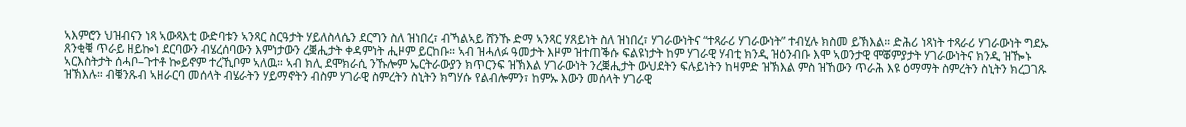ኣእምሮን ህዝብናን ነጻ ኣውጻእቲ ውድባቱን ኣንጻር ስርዓታት ሃይለስላሴን ደርግን ስለ ዝነበረ፣ ብኻልኣይ ሸንኹ ድማ ኣንጻር ሃጸይነት ስለ ዝነበረ፣ ሃገራውነትና “ተጻራሪ ሃገራውነት” ተብሂሉ ክስመ ይኽእል። ድሕሪ ነጻነት ተጻራሪ ሃገራውነት ግደኡ ጸንቂቑ ጥራይ ዘይኰነ ደርባውን ብሄረሰባውን እምነታውን ረቛሒታት ቀዳምነት ሒዞም ይርከቡ። ኣብ ዝሓለፉ ዓመታት እዞም ዝተጠቕሱ ፍልዩነታት ከም ሃገራዊ ሃብቲ ክንዲ ዝዕንብቡ እሞ ኣወንታዊ ሞቖምያታት ሃገራውነትና ክንዲ ዝዀኑ ኣርእስትታት ሰሓቦ–ጉተቶ ኰይኖም ተረኺቦም ኣለዉ። ኣብ ክሊ ደሞክራሲ ንኹሎም ኤርትራውያን ክጥርንፍ ዝኽእል ሃገራውነት ንረቛሒታት ውህደትን ፍሉይነትን ከዛምድ ዝኽእል ምስ ዝኸውን ጥራሕ እዩ ዕማማት ስምረትን ስኒትን ክረጋገጹ ዝኽእሉ። ብቑንጹብ ኣዘራርባ መሰላት ብሄራትን ሃይማኖትን ብስም ሃገራዊ ስምረትን ስኒትን ክግሃሱ የልብሎምን፣ ከምኡ እውን መሰላት ሃገራዊ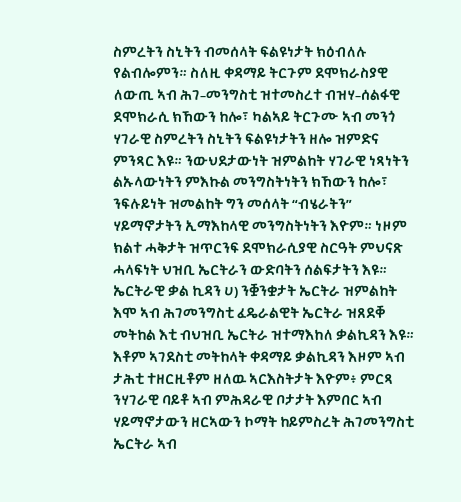ስምረትን ስኒትን ብመሰላት ፍልዩነታት ክዕብለሉ የልብሎምን። ስለዚ ቀዳማይ ትርጉም ደሞክራስያዊ ለውጢ ኣብ ሕገ–መንግስቲ ዝተመስረተ ብዝሃ–ሰልፋዊ ደሞክራሲ ክኸውን ከሎ፣ ካልኣይ ትርጉሙ ኣብ መንጎ ሃገራዊ ስምረትን ስኒትን ፍልዩነታትን ዘሎ ዝምድና ምንጻር እዩ። ንውህደታውነት ዝምልከት ሃገራዊ ነጻነትን ልኡላውነትን ምእኩል መንግስትነትን ክኸውን ከሎ፣ ንፍሉይነት ዝመልከት ግን መሰላት “ብሄራትን” ሃይማኖታትን ኢማእከላዊ መንግስትነትን እዮም። ነዞም ክልተ ሓቅታት ዝጥርንፍ ደሞክራሲያዊ ስርዓት ምህናጽ ሓላፍነት ህዝቢ ኤርትራን ውድባትን ሰልፍታትን እዩ። ኤርትራዊ ቃል ኪዳን ሀ) ንቛንቋታት ኤርትራ ዝምልከት እሞ ኣብ ሕገመንግስቲ ፈዴራልዊት ኤርትራ ዝጸደቐ መትከል እቲ ብህዝቢ ኤርትራ ዝተማእከለ ቃልኪዳን እዩ። እቶም ኣገደስቲ መትከላት ቀዳማይ ቃልኪዳን እዞም ኣብ ታሕቲ ተዘርዚቶም ዘለዉ ኣርእስትታት እዮም፥ ምርጻ ንሃገራዊ ባይቶ ኣብ ምሕዳራዊ ቦታታት እምበር ኣብ ሃይማኖታውን ዘርኣውን ኮማት ከይምስረት ሕገመንግስቲ ኤርትራ ኣብ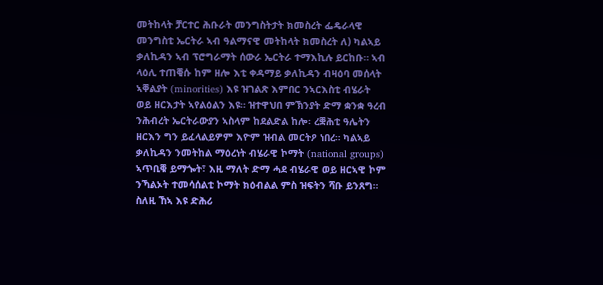መትከላት ቻርተር ሕቡራት መንግስትታት ክመስረት ፌዴራላዊ መንግስቲ ኤርትራ ኣብ ዓልማናዊ መትከላት ክመስረት ለ) ካልኣይ ቃለኪዳን ኣብ ፕሮግራማት ሰውራ ኤርትራ ተማእኪሉ ይርከቡ። ኣብ ላዕሊ ተጠቒሱ ከም ዘሎ እቲ ቀዳማይ ቃለኪዳን ብዛዕባ መሰላት ኣቐልያት (minorities) እዩ ዝገልጽ እምበር ንኣርእስቲ ብሄራት ወይ ዘርእታት ኣየልዕልን እዩ። ዝተዋህበ ምኽንያት ድማ ቋንቋ ዓረብ ንሕብረት ኤርትራውያን ኣስላም ከደልድል ከሎ፡ ረቛሕቲ ዓሌትን ዘርእን ግን ይፈላልይዎም እዮም ዝብል መርትዖ ነበረ። ካልኣይ ቃለኪዳን ንመትከል ማዕረነት ብሄራዊ ኮማት (national groups) ኣጥቢቑ ይማጐት፣ እዚ ማለት ድማ ሓደ ብሄራዊ ወይ ዘርኣዊ ኮም ንኻልኦት ተመሳሰልቲ ኮማት ክዕብልል ምስ ዝፍትን ሻቡ ይንጸግ። ስለዚ ኸኣ እዩ ድሕሪ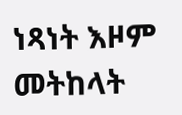ነጻነት እዞም መትከላት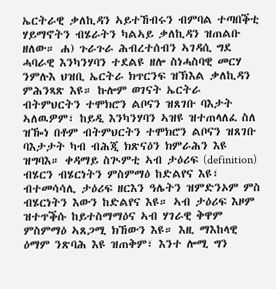ኤርትራዊ ቃለኪዳን ኣይተኸብሩን ብምባል ተጣበቕቲ ሃይማኖትን ብሄራትን ካልኣይ ቃለኪዳን ዝጠልቡ ዘለው። ሐ) ጉራጉራ ሕብረተሰብን ኣገዳሲ ግደ ሓባራዊ እንካንሃባን ተደልዩ ዘሎ ስነሓስባዊ መርሃ ንምሉእ ህዝቢ ኤርትራ ክጥርንፍ ዝኽእል ቃለኪዳን ምሕንጻጽ እዩ። ኩሎም ወገናት ኤርትራ ብትምህርትን ተሞክሮን ልቦናን ዝጸገቡ ባእታት ኣለዉዎም፣ ከይዲ እንካንሃባን ኣዝዩ ዝተጠላለፈ ስለ ዝዀነ በቶም ብትምህርትን ተሞክሮን ልቦናን ዝጸገቡ ባእታታት ካብ ብሕጂ ክጽናዕን ክምራሕን እዩ ዝግባእ። ቀዳማይ ስጒምቲ ኣብ ታዕሪፍ (definition) ብሄርን ብሄርነትን ምስምማዕ ከድልየና እዩ፣ ብተመሳሳሊ ታዕሪፍ ዘርእን ዓሌትን ዝምድንኦም ምስ ብሄርነትን እውን ከድልየና እዩ። ኣብ ታዕሪፍ እዞም ዝተጥቕሱ ከይተስማማዕና ኣብ ሃገራዊ ቅዋም ምስምማዕ ኣጸጋሚ ክኸውን እዩ። እዚ ማእከላዊ ዕማም ንጽባሕ እዩ ዝጠቅም፣ እንተ ሎሚ ግን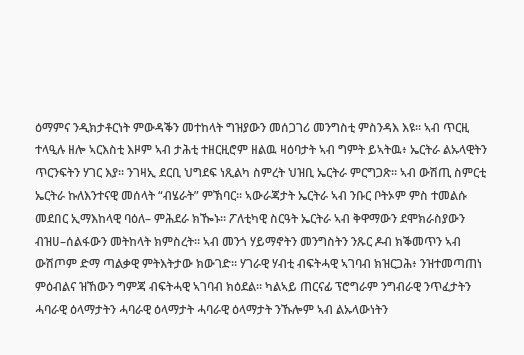ዕማምና ንዲክታቶርነት ምውዳቕን መተከላት ግዝያውን መሰጋገሪ መንግስቲ ምስንዳእ እዩ። ኣብ ጥርዚ ተላዒሉ ዘሎ ኣርእስቲ እዞም ኣብ ታሕቲ ተዘርዚሮም ዘልዉ ዛዕባታት ኣብ ግምት ይኣትዉ፥ ኤርትራ ልኡላዊትን ጥርንፍትን ሃገር እያ። ንገዛኢ ደርቢ ህግደፍ ነጺልካ ስምረት ህዝቢ ኤርትራ ምርግጋጽ። ኣብ ውሽጢ ስምርቲ ኤርትራ ኩለእንተናዊ መሰላት “ብሄራት” ምኽባር። ኣውራጃታት ኤርትራ ኣብ ንቡር ቦትኦም ምስ ተመልሱ መደበር ኢማእከላዊ ባዕለ– ምሕደራ ክዀኑ። ፖለቲካዊ ስርዓት ኤርትራ ኣብ ቅዋማውን ደሞክራስያውን ብዝሀ–ሰልፋውን መትከላት ክምስረት። ኣብ መንጎ ሃይማኖትን መንግስትን ንጹር ዶብ ክቕመጥን ኣብ ውሽጦም ድማ ጣልቃዊ ምትእትታው ክውገድ። ሃገራዊ ሃብቲ ብፍትሓዊ ኣገባብ ክዝርጋሕ፥ ንዝተመጣጠነ ምዕብልና ዝኸውን ግምጃ ብፍትሓዊ ኣገባብ ክዕደል። ካልኣይ ጠርናፊ ፕሮግራም ንግብራዊ ንጥፈታትን ሓባራዊ ዕላማታትን ሓባራዊ ዕላማታት ሓባራዊ ዕላማታት ንኹሎም ኣብ ልኡላውነትን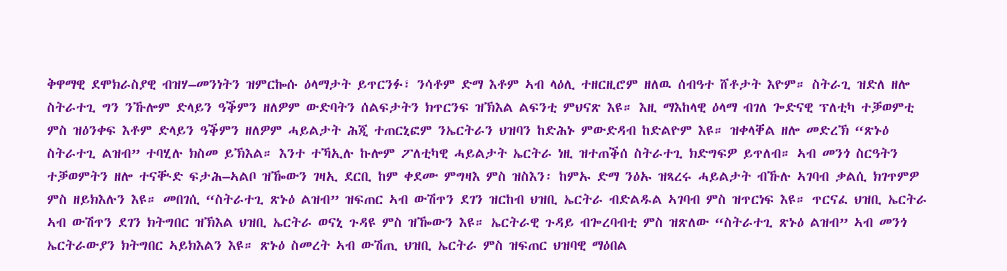ቅዋማዊ ደሞክራስያዊ ብዝሃ–መንነትን ዝምርኰሱ ዕላማታት ይጥርንፉ፣ ንሳቶም ድማ እቶም ኣብ ላዕሊ ተዘርዚሮም ዘለዉ ሰብዓተ ሸቶታት እዮም። ስትራጊ ዝድለ ዘሎ ስትራተጊ ግን ንኹሎም ድላይን ዓቕምን ዘለዎም ውድባትን ሰልፍታትን ክጥርንፍ ዝኽእል ልፍንቲ ምህናጽ እዩ። እዚ ማእከላዊ ዕላማ ብገለ ጐድናዊ ፕለቲካ ተቓወምቲ ምስ ዝዕንቀፍ እቶም ድላይን ዓቕምን ዘለዎም ሓይልታት ሕጂ ተጠርኒፎም ንኤርትራን ህዝባን ከድሕኑ ምውድዳብ ከድልዮም እዩ። ዝቀላቐል ዘሎ መድረኽ “ጽኑዕ ስትራተጊ ልዝብ” ተባሂሉ ክስመ ይኽእል። እንተ ተኻኢሉ ኩሎም ፖለቲካዊ ሓይልታት ኤርትራ ነዚ ዝተጠቕሰ ስትራተጊ ክድግፍዎ ይጥለብ። ኣብ መንጎ ስርዓትን ተቓወምትን ዘሎ ተናቚድ ፍታሕ–ኣልቦ ዝዀውን ገዛኢ ደርቢ ከም ቀደሙ ምግዛእ ምስ ዝስእን፡ ከምኡ ድማ ንዕኡ ዝጻረሩ ሓይልታት ብኹሉ ኣገባብ ቃልሲ ክገጥምዎ ምስ ዘይክእሉን እዩ። መበገሲ “ስትራተጊ ጽኑዕ ልዝብ” ዝፍጠር ኣብ ውሽጥን ደገን ዝርከብ ህዝቢ ኤርትራ ብድልዱል ኣገባብ ምስ ዝጥርነፍ እዩ። ጥርናፈ ህዝቢ ኤርትራ ኣብ ውሽጥን ደገን ክትግበር ዝኽእል ህዝቢ ኤርትራ ወናኒ ጉዳዩ ምስ ዝዀውን እዩ። ኤርትራዊ ጉዳይ ብጐረባብቲ ምስ ዝጽለው “ስትራተጊ ጽኑዕ ልዝብ” ኣብ መንጎ ኤርትራውያን ክትግበር ኣይክእልን እዩ። ጽኑዕ ስመረት ኣብ ውሽጢ ህዝቢ ኤርትራ ምስ ዝፍጠር ህዝባዊ ማዕበል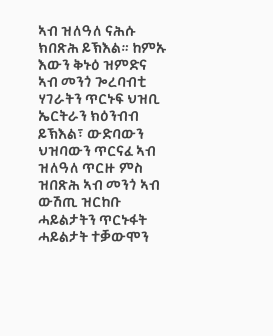ኣብ ዝለዓለ ናሕሱ ክበጽሕ ይኽእል። ከምኡ እውን ቅኑዕ ዝምድና ኣብ መንጎ ጐረባብቲ ሃገራትን ጥርኑፍ ህዝቢ ኤርትራን ክዕንብብ ይኽእል፣ ውድባውን ህዝባውን ጥርናፈ ኣብ ዝለዓለ ጥርዙ ምስ ዝበጽሕ ኣብ መንጎ ኣብ ውሽጢ ዝርከቡ ሓይልታትን ጥርኑፋት ሓይልታት ተቓውሞን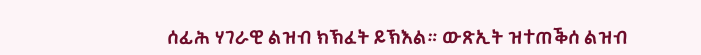ሰፊሕ ሃገራዊ ልዝብ ክኽፈት ይኽእል። ውጽኢት ዝተጠቕሰ ልዝብ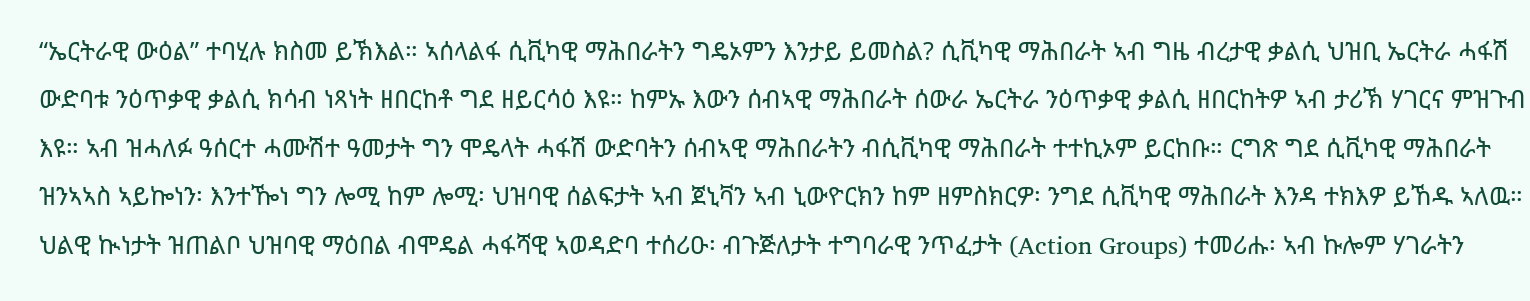“ኤርትራዊ ውዕል” ተባሂሉ ክስመ ይኽእል። ኣሰላልፋ ሲቪካዊ ማሕበራትን ግዴኦምን እንታይ ይመስል? ሲቪካዊ ማሕበራት ኣብ ግዜ ብረታዊ ቃልሲ ህዝቢ ኤርትራ ሓፋሽ ውድባቱ ንዕጥቃዊ ቃልሲ ክሳብ ነጻነት ዘበርከቶ ግደ ዘይርሳዕ እዩ። ከምኡ እውን ሰብኣዊ ማሕበራት ሰውራ ኤርትራ ንዕጥቃዊ ቃልሲ ዘበርከትዎ ኣብ ታሪኽ ሃገርና ምዝጉብ እዩ። ኣብ ዝሓለፉ ዓሰርተ ሓሙሽተ ዓመታት ግን ሞዴላት ሓፋሽ ውድባትን ሰብኣዊ ማሕበራትን ብሲቪካዊ ማሕበራት ተተኪኦም ይርከቡ። ርግጽ ግደ ሲቪካዊ ማሕበራት ዝንኣኣስ ኣይኰነን፡ እንተዀነ ግን ሎሚ ከም ሎሚ፡ ህዝባዊ ሰልፍታት ኣብ ጀኒቫን ኣብ ኒውዮርክን ከም ዘምስክርዎ፡ ንግደ ሲቪካዊ ማሕበራት እንዳ ተክእዎ ይኸዱ ኣለዉ። ህልዊ ኲነታት ዝጠልቦ ህዝባዊ ማዕበል ብሞዴል ሓፋሻዊ ኣወዳድባ ተሰሪዑ፡ ብጉጅለታት ተግባራዊ ንጥፈታት (Action Groups) ተመሪሑ፡ ኣብ ኩሎም ሃገራትን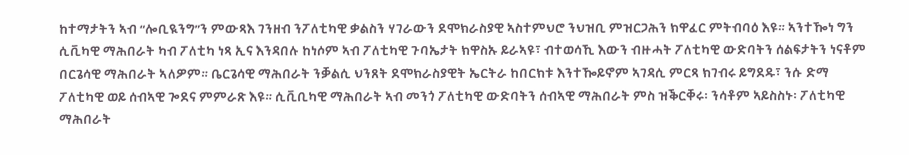ከተማታትን ኣብ “ሎቢዪንግ”ን ምውጻእ ገንዘብ ንፖለቲካዊ ቃልስን ሃገራውን ደሞክራስያዊ ኣስተምህሮ ንህዝቢ ምዝርጋሕን ክዋፈር ምትብባዕ እዩ። ኣንተዀነ ግን ሲቪካዊ ማሕበራት ካብ ፖለቲካ ነጻ ኢና እንዳበሉ ከነሶም ኣብ ፖለቲካዊ ጉባኤታት ክዋስኡ ይራኣዩ፣ ብተወሳኺ እውን ብዙሓት ፖለቲካዊ ውድባትን ሰልፍታትን ነናቶም በርጌሳዊ ማሕበራት ኣለዎም። ቤርጌሳዊ ማሕበራት ንቓልሲ ህንጸት ደሞክራስያዊት ኤርትራ ከበርክቱ እንተዀይኖም ኣገዳሲ ምርጻ ክገብሩ ይግደዱ፣ ንሱ ድማ ፖለቲካዊ ወይ ሰብኣዊ ጐደና ምምራጽ እዩ። ሲቪቢካዊ ማሕበራት ኣብ መንጎ ፖለቲካዊ ውድባትን ሰብኣዊ ማሕበራት ምስ ዝቕርቐሩ፡ ንሳቶም ኣይስስኑ፡ ፖለቲካዊ ማሕበራት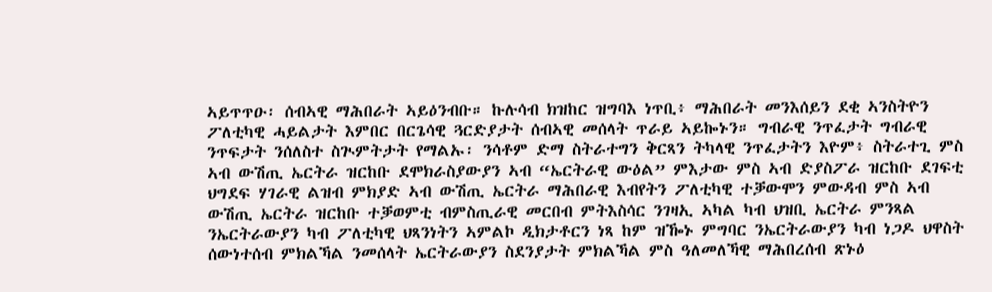ኣይጥጥዑ፡ ሰብኣዊ ማሕበራት ኣይዕንብቡ። ኩሉሳብ ክዝከር ዝግባእ ነጥቢ፥ ማሕበራት መንእሰይን ደቂ ኣንስትዮን ፖለቲካዊ ሓይልታት እምበር በርጌሳዊ ጓርድያታት ሰብኣዊ መሰላት ጥራይ ኣይኰኑን። ግብራዊ ንጥፈታት ግብራዊ ንጥፍታት ንሰለስተ ስጒምትታት የማልኡ፡ ንሳቶም ድማ ስትራተግን ቅርጻን ትካላዊ ንጥፈታትን እዮም፥ ስትራተጊ ምስ ኣብ ውሽጢ ኤርትራ ዝርከቡ ደሞክራስያውያን ኣብ “ኤርትራዊ ውዕል” ምእታው ምስ ኣብ ድያስፖራ ዝርከቡ ደገፍቲ ህግደፍ ሃገራዊ ልዝብ ምክያድ ኣብ ውሽጢ ኤርትራ ማሕበራዊ እብየትን ፖለቲካዊ ተቓውሞን ምውዳብ ምስ ኣብ ውሽጢ ኤርትራ ዝርከቡ ተቓወምቲ ብምስጢራዊ መርበብ ምትእስሳር ንገዛኢ ኣካል ካብ ህዝቢ ኤርትራ ምንጻል ንኤርትራውያን ካብ ፖለቲካዊ ህጻንነትን ኣምልኮ ዲክታቶርን ነጻ ከም ዝዀኑ ምግባር ንኤርትራውያን ካብ ነጋዶ ህዋስት ሰውነተሰብ ምክልኻል ንመሰላት ኤርትራውያን ስደንያታት ምክልኻል ምስ ዓለመለኻዊ ማሕበረሰብ ጽኑዕ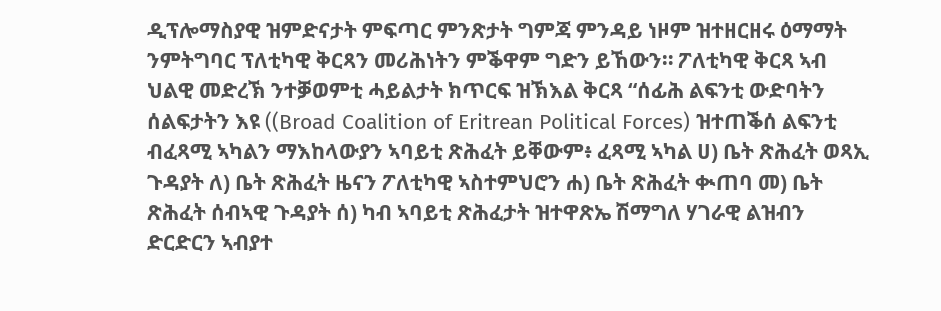ዲፕሎማስያዊ ዝምድናታት ምፍጣር ምንጽታት ግምጃ ምንዳይ ነዞም ዝተዘርዘሩ ዕማማት ንምትግባር ፕለቲካዊ ቅርጻን መሪሕነትን ምቕዋም ግድን ይኸውን። ፖለቲካዊ ቅርጻ ኣብ ህልዊ መድረኽ ንተቓወምቲ ሓይልታት ክጥርፍ ዝኽእል ቅርጻ “ሰፊሕ ልፍንቲ ውድባትን ሰልፍታትን እዩ ((Broad Coalition of Eritrean Political Forces) ዝተጠቕሰ ልፍንቲ ብፈጻሚ ኣካልን ማእከላውያን ኣባይቲ ጽሕፈት ይቐውም፥ ፈጻሚ ኣካል ሀ) ቤት ጽሕፈት ወጻኢ ጉዳያት ለ) ቤት ጽሕፈት ዜናን ፖለቲካዊ ኣስተምህሮን ሐ) ቤት ጽሕፈት ቊጠባ መ) ቤት ጽሕፈት ሰብኣዊ ጉዳያት ሰ) ካብ ኣባይቲ ጽሕፈታት ዝተዋጽኤ ሽማግለ ሃገራዊ ልዝብን ድርድርን ኣብያተ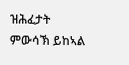ዝሕፈታት ምውሳኽ ይከኣል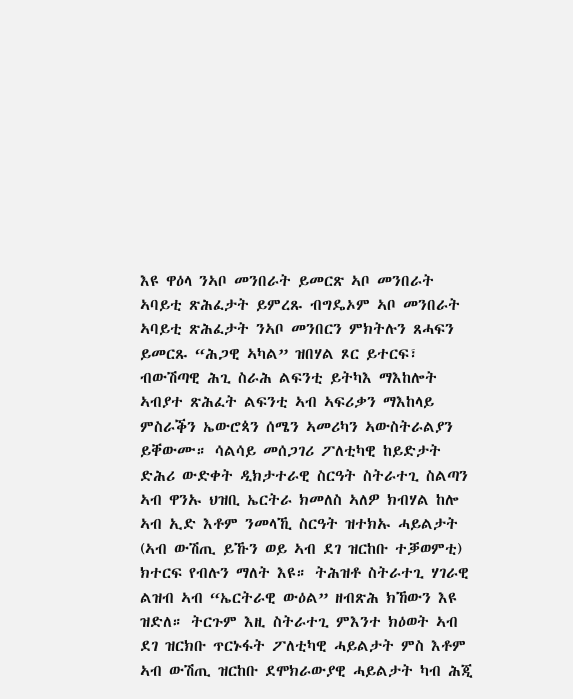እዩ ዋዕላ ንኣቦ መንበራት ይመርጽ ኣቦ መንበራት ኣባይቲ ጽሕፈታት ይምረጹ ብግዴኦም ኣቦ መንበራት ኣባይቲ ጽሕፈታት ንኣቦ መንበርን ምክትሉን ጸሓፍን ይመርጹ “ሕጋዊ ኣካል” ዝበሃል ጾር ይተርፍ፣ ብውሽጣዊ ሕጊ ስራሕ ልፍንቲ ይትካእ ማእከሎት ኣብያተ ጽሕፈት ልፍንቲ ኣብ ኣፍሪቃን ማእከላይ ምስራቕን ኤውሮጳን ሰሜን ኣመሪካን ኣውስትራልያን ይቐውሙ። ሳልሳይ መሰጋገሪ ፖለቲካዊ ከይድታት ድሕሪ ውድቀት ዲክታተራዊ ስርዓት ስትራተጊ ስልጣን ኣብ ዋንኡ ህዝቢ ኤርትራ ክመለስ ኣለዎ ክብሃል ከሎ ኣብ ኢድ እቶም ንመላኺ ስርዓት ዝተክኡ ሓይልታት (ኣብ ውሽጢ ይኹን ወይ ኣብ ደገ ዝርከቡ ተቓወምቲ) ክተርፍ የብሉን ማለት እዩ። ትሕዝቶ ስትራተጊ ሃገራዊ ልዝብ ኣብ “ኤርትራዊ ውዕል” ዘብጽሕ ክኸውን እዩ ዝድለ። ትርጉም እዚ ስትራተጊ ምእንተ ክዕወት ኣብ ደገ ዝርክቡ ጥርኑፋት ፖለቲካዊ ሓይልታት ምስ እቶም ኣብ ውሽጢ ዝርከቡ ደሞክራውያዊ ሓይልታት ካብ ሕጂ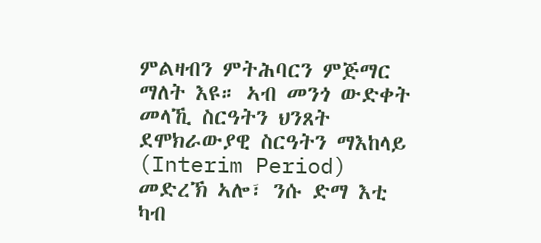ምልዛብን ምትሕባርን ምጅማር ማለት እዩ። ኣብ መንጎ ውድቀት መላኺ ስርዓትን ህንጸት ደሞክራውያዊ ስርዓትን ማእከላይ (Interim Period) መድረኽ ኣሎ፣ ንሱ ድማ እቲ ካብ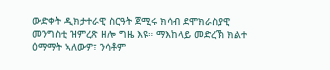ውድቀት ዲክታተራዊ ስርዓት ጀሚሩ ክሳብ ደሞክራስያዊ መንግስቲ ዝምረጽ ዘሎ ግዜ እዩ። ማእከላይ መድረኽ ክልተ ዕማማት ኣለውዎ፣ ንሳቶም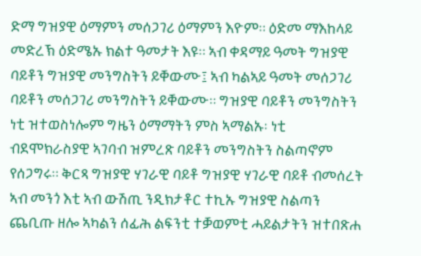ድማ ግዝያዊ ዕማምን መሰጋገሪ ዕማምን እዮም። ዕድመ ማእከላይ መድረኽ ዕድሜኡ ክልተ ዓመታት እዩ። ኣብ ቀዳማይ ዓመት ግዝያዊ ባይቶን ግዝያዊ መንግስትን ይቐውሙ፤ ኣብ ካልኣይ ዓመት መሰጋገሪ ባይቶን መሰጋገሪ መንግስትን ይቐውሙ። ግዝያዊ ባይቶን መንግስትን ነቲ ዝተወስነሎም ግዜን ዕማማትን ምስ ኣማልኡ፡ ነቲ ብደሞክራስያዊ ኣገባብ ዝምረጽ ባይቶን መንግስትን ስልጣኖም የሰጋግሩ። ቅርጻ ግዝያዊ ሃገራዊ ባይቶ ግዝያዊ ሃገራዊ ባይቶ ብመሰረት ኣብ መንጎ እቲ ኣብ ውሽጢ ንዲክታቶር ተኪኡ ግዝያዊ ስልጣን ጨቢጡ ዘሎ ኣካልን ሰፊሕ ልፍንቲ ተቓወምቲ ሓይልታትን ዝተበጽሐ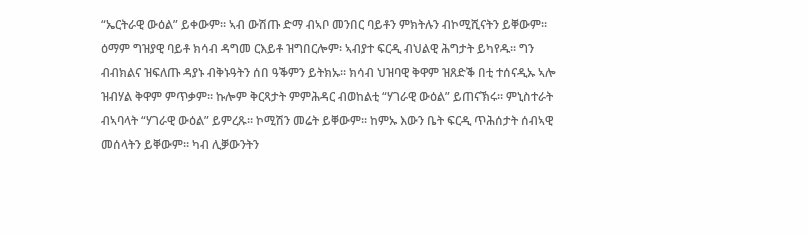“ኤርትራዊ ውዕል” ይቀውም። ኣብ ውሽጡ ድማ ብኣቦ መንበር ባይቶን ምክትሉን ብኮሚሺናትን ይቐውም። ዕማም ግዝያዊ ባይቶ ክሳብ ዳግመ ርእይቶ ዝግበርሎም፡ ኣብያተ ፍርዲ ብህልዊ ሕግታት ይካየዱ። ግን ብብክልና ዝፍለጡ ዳያኑ ብቅኑዓትን ሰበ ዓቕምን ይትክኡ። ክሳብ ህዝባዊ ቅዋም ዝጸድቕ በቲ ተሰናዲኡ ኣሎ ዝብሃል ቅዋም ምጥቃም። ኩሎም ቅርጻታት ምምሕዳር ብወከልቲ “ሃገራዊ ውዕል” ይጠናኽሩ። ምኒስተራት ብኣባላት “ሃገራዊ ውዕል” ይምረጹ። ኮሚሽን መሬት ይቐውም። ከምኡ እውን ቤት ፍርዲ ጥሕሰታት ሰብኣዊ መሰላትን ይቐውም። ካብ ሊቓውንትን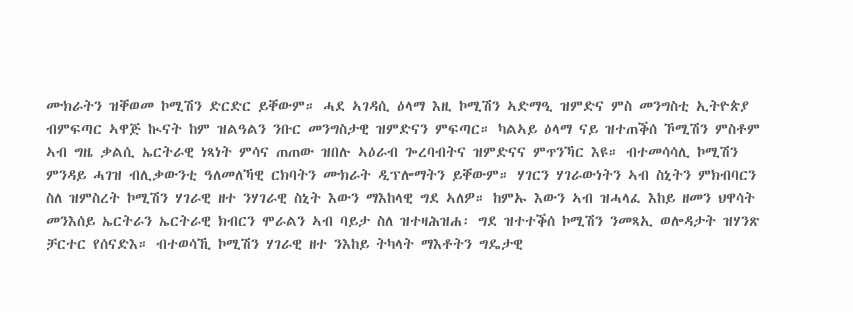ሙክራትን ዝቐወመ ኮሚሽን ድርድር ይቐውም። ሓደ ኣገዳሲ ዕላማ እዚ ኮሚሽን ኣድማዒ ዝምድና ምስ መንግስቲ ኢትዮጵያ ብምፍጣር ኣዋጅ ኲናት ከም ዝልዓልን ንቡር መንግስታዊ ዝምድናን ምፍጣር። ካልኣይ ዕላማ ናይ ዝተጠቕሰ ኾሚሽን ምስቶም ኣብ ግዜ ቃልሲ ኤርትራዊ ነጻነት ምሳና ጠጠው ዝበሉ ኣዕራብ ጐረባብትና ዝምድናና ምጥንኻር እዩ። ብተመሳሳሊ ኮሚሽን ምንዳይ ሓገዝ ብሊቃውንቲ ዓለመለኻዊ ርክባትን ሙክራት ዲፕሎማትን ይቐውም። ሃገርን ሃገራውነትን ኣብ ስኒትን ምክብባርን ስለ ዝምስረት ኮሚሽን ሃገራዊ ዘተ ንሃገራዊ ስኒት እውን ማእከላዊ ግደ ኣለዎ። ከምኡ እውን ኣብ ዝሓላፈ እከይ ዘመን ህዋሳት መንእሰይ ኤርትራን ኤርትራዊ ክብርን ሞራልን ኣብ ባይታ ስለ ዝተዛሕዝሐ፡ ግደ ዝተተቕሰ ኮሚሽን ንመጻኢ ወሎዳታት ዝሃንጽ ቻርተር የሰናድእ። ብተወሳኺ ኮሚሽን ሃገራዊ ዘተ ንእከይ ትካላት ማእቶትን ግዴታዊ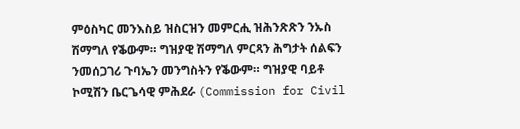ምዕስካር መንእስይ ዝስርዝን መምርሒ ዝሕንጽጽን ንኡስ ሽማግለ የቕውም። ግዝያዊ ሽማግለ ምርጻን ሕግታት ሰልፍን ንመሰጋገሪ ጉባኤን መንግስትን የቕውም። ግዝያዊ ባይቶ ኮሚሽን ቤርጌሳዊ ምሕደራ (Commission for Civil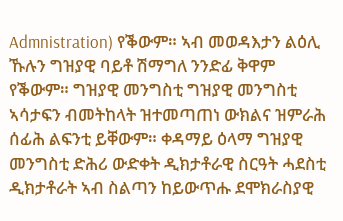Admnistration) የቕውም። ኣብ መወዳእታን ልዕሊ ኹሉን ግዝያዊ ባይቶ ሽማግለ ንንድፊ ቅዋም የቕውም። ግዝያዊ መንግስቲ ግዝያዊ መንግስቲ ኣሳታፍን ብመትከላት ዝተመጣጠነ ውክልና ዝምራሕ ሰፊሕ ልፍንቲ ይቐውም። ቀዳማይ ዕላማ ግዝያዊ መንግስቲ ድሕሪ ውድቀት ዲክታቶራዊ ስርዓት ሓደስቲ ዲክታቶራት ኣብ ስልጣን ከይውጥሑ ደሞክራስያዊ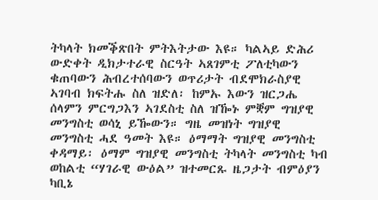ትካላት ክመቕጽበት ምትእትታው እዩ። ካልኣይ ድሕሪ ውድቀት ዲክታተራዊ ስርዓት ኣጸገምቲ ፖለቲካውን ቁጠባውን ሕብረተሰባውን ወጥሪታት ብደሞክራስያዊ ኣገባብ ክፍትሑ ስለ ዝድለ፡ ከምኡ እውን ዝርጋሔ ሰላምን ምርግጋእን ኣገደስቲ ስለ ዝዀኑ ምቛም ግዝያዊ መንግስቲ ወሳኒ ይዀውን። ግዜ መዝነት ግዝያዊ መንግስቲ ሓደ ዓመት እዩ። ዕማማት ግዝያዊ መንግስቲ ቀዳማይ፡ ዕማም ግዝያዊ መንግስቲ ትካላት መንግስቲ ካብ ወከልቲ “ሃገራዊ ውዕል” ዝተመርጹ ዜጋታት ብምዕያን ካቢኔ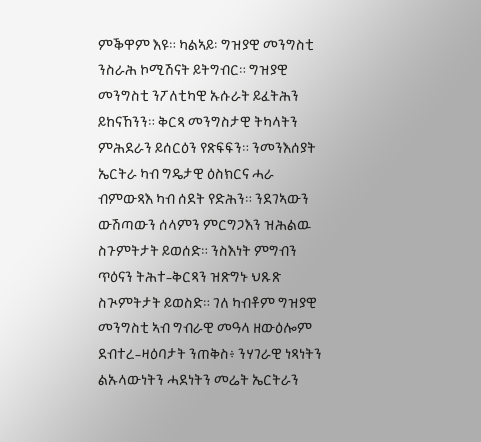ምቕዋም እዩ። ካልኣይ፡ ግዝያዊ መንግስቲ ንስራሕ ኮሚሽናት ይትግብር። ግዝያዊ መንግስቲ ንፖለቲካዊ ኡሱራት ይፈትሕን ይከናኸንን። ቅርጻ መንግስታዊ ትካላትን ምሕደራን ይሰርዕን የጽፍፍን። ንመንእሰያት ኤርትራ ካብ ግዴታዊ ዕስክርና ሓራ ብምውጻእ ካብ ሰደት የድሕን። ንደገኣውን ውሽጣውን ሰላምን ምርግጋእን ዝሕልዉ ስጉምትታት ይወሰድ። ንስእነት ምግብን ጥዕናን ትሕተ–ቅርጻን ዝጽግኑ ህጹጽ ስጒምትታት ይወስድ። ገለ ካብቶም ግዝያዊ መንግስቲ ኣብ ግብራዊ መዓላ ዘውዕሎም ደብተረ–ዛዕባታት ንጠቅስ፥ ንሃገራዊ ነጻነትን ልኡላውነትን ሓደነትን መሬት ኤርትራን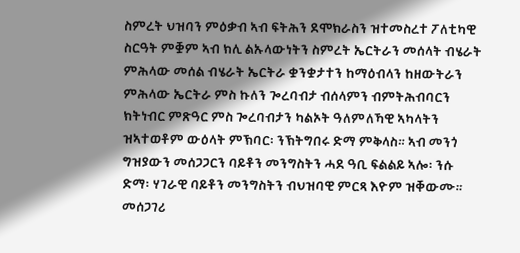ስምረት ህዝባን ምዕቃብ ኣብ ፍትሕን ደሞክራስን ዝተመስረተ ፖለቲካዊ ስርዓት ምቛም ኣብ ክሊ ልኡላውነትን ስምረት ኤርትራን መሰላት ብሄራት ምሕላው መሰል ብሄራት ኤርትራ ቋንቋታተን ከማዕብላን ከዘውትራን ምሕላው ኤርትራ ምስ ኩለን ጐረባብታ ብሰላምን ብምትሕብባርን ክትነብር ምጽዓር ምስ ጐረባብታን ካልኦት ዓለምለኻዊ ኣካላትን ዝኣተወቶም ውዕላት ምኽባር፡ ንኽትግበሩ ድማ ምቅላስ። ኣብ መንጎ ግዝያውን መሰጋጋርን ባይቶን መንግስትን ሓደ ዓቢ ፍልልይ ኣሎ፡ ንሱ ድማ፡ ሃገራዊ ባይቶን መንግስትን ብህዝባዊ ምርጻ እዮም ዝቐውሙ። መሰጋገሪ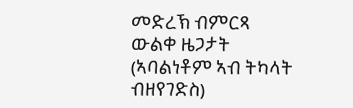መድረኽ ብምርጻ ውልቀ ዜጋታት (ኣባልነቶም ኣብ ትካላት ብዘየገድስ)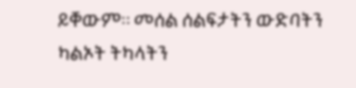ይቐውም። መሰል ሰልፍታትን ውድባትን ካልኦት ትካላትን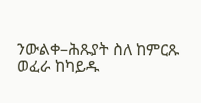ንውልቀ–ሕጹያት ስለ ከምርጹ ወፈራ ከካይዱ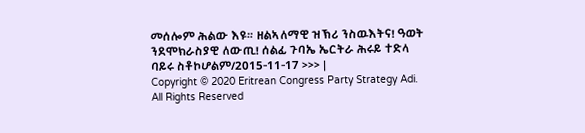መሰሎም ሕልው እዩ። ዘልኣለማዊ ዝኽሪ ንስዉእትና! ዓወት ንደሞክራስያዊ ለውጢ! ሰልፊ ጉባኤ ኤርትራ ሕሩይ ተድላ ባይሩ ስቶኮሆልም/2015-11-17 >>> |
Copyright © 2020 Eritrean Congress Party Strategy Adi. All Rights Reserved